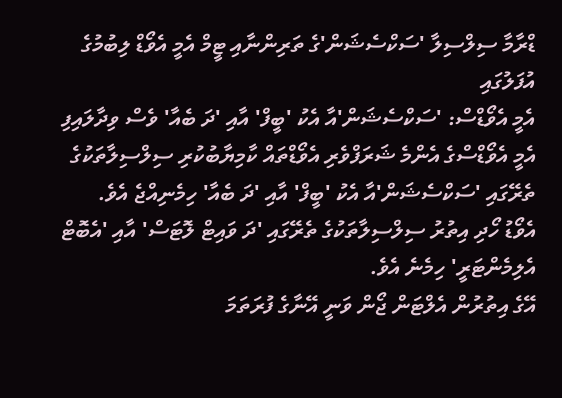ޑްރާމާ ސިލްސިލާ 'ސަކްސެޝަން'ގެ ތަރިންނާއި ޓީމް އެމީ އެވޯޑް ލިބުމުގެ އުފަލުގައި
އެމީ އެވޯޑްސް: 'ސަކްސެޝަން'އާ އެކު 'ބީފް' އާއި 'ދަ ބެއާ' ވެސް ވިދާލައިފި
އެމީ އެވޯޑްސްގެ އެންމެ ޝަރަފްވެރި އެވޯޑްތައް ކާމިޔާބުކުރި ސިލްސިލާތަކުގެ ތެރޭގައި 'ސަކްސެޝަން'އާ އެކު 'ބީފް' އާއި 'ދަ ބެއާ' ހިމެނިއްޖެ އެވެ.
އެވޯޑު ހޯދި އިތުރު ސިލްސިލާތަކުގެ ތެރޭގައި 'ދަ ވައިޓް ލޮޓަސް' އާއި 'އެބޮޓް އެލިމެންޓަރީ' ހިމެނެ އެވެ.
އޭގެ އިތުރުން އެލްޓަން ޖޯން ވަނީ އޭނާގެ ފުރަތަމަ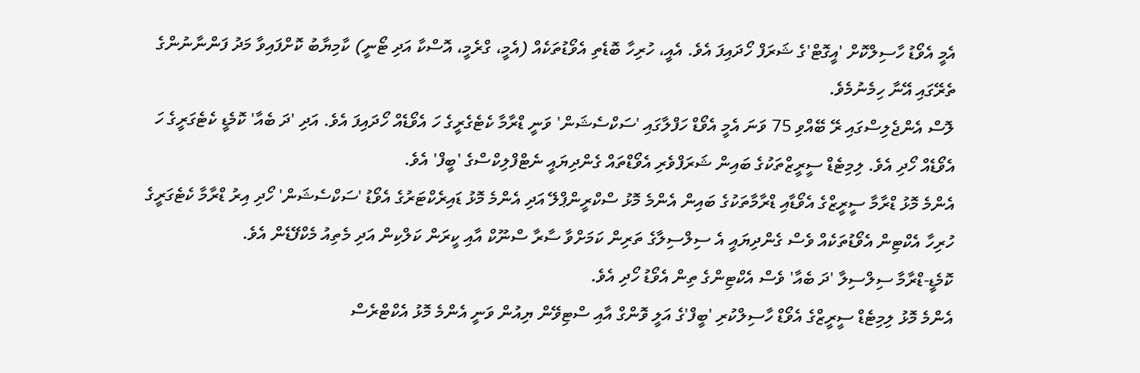އެމީ އެވޯޑު ހާސިލްކޮށް 'އީގޮޓް'ގެ ޝަރަފް ހޯދައިފަ އެވެ. އެއީ، ހުރިހާ ބޮޑެތި އެވޯޑުތަކެއް (އެމީ، ގްރެމީ، އޮސްކާ އަދި ޓޯނީ) ކާމިޔާބު ކޮށްފައިވާ މަދު ފަންނާނުންގެ ތެރޭގައި އޭނާ ހިމެނުމެވެ.
ލޮސް އެންޖެލިސްގައި ރޭ ބޭއްވި 75 ވަނަ އެމީ އެވޯޑް ހަފްލާގައި 'ސަކްސެޝަން' ވަނީ ޑްރާމާ ކެޓެގެރީގެ ހަ އެވޯޑެއް ހޯދައިފަ އެވެ. އަދި 'ދަ ބެއާ' ކޮމެޑީ ކެޓެގަރީގެ ހަ އެވޯޑެއް ހޯދި އެވެ. ލިމިޓެޑް ސީރީޒްތަކުގެ ބައިން ޝަރަފްވެރި އެވޯޑްތައް ގެންދިޔައީ ނެޓްފްލިކްސްގެ 'ބީފް' އެވެ.
އެންމެ މޮޅު ޑްރާމާ ސީރީޒްގެ އެވޯޑާއި ޑްރާމާތަކުގެ ބައިން އެންމެ މޮޅު ސްކްރީންޕްލޭ އަދި އެންމެ މޮޅު ޑައިރެކްޓަރުގެ އެވޯޑު 'ސަކްސެޝަން' ހޯދި އިރު ޑްރާމާ ކެޓެގަރީގެ ހުރިހާ އެކްޓިން އެވޯޑުތަކެއް ވެސް ގެންދިޔައީ އެ ސިލްސިލާގެ ތަރިން ކަމަށްވާ ސާރާ ސްނޫކް އާއި ކީރަން ކަލްކިން އަދި މެތިއު މެކްފޭޑެން އެވެ.
ކޮމެޑީ-ޑްރާމާ ސިލްސިލާ 'ދަ ބެއާ' ވެސް އެކްޓިންގެ ތިން އެވޯޑު ހޯދި އެވެ.
އެންމެ މޮޅު ލިމިޓެޑް ސީރީޒްގެ އެވޯޑް ހާސިލްކުރި 'ބީފް'ގެ އަލީ ވޮންގް އާއި ސްޓިވޭން ޔިއުން ވަނީ އެންމެ މޮޅު އެކްޓްރެސް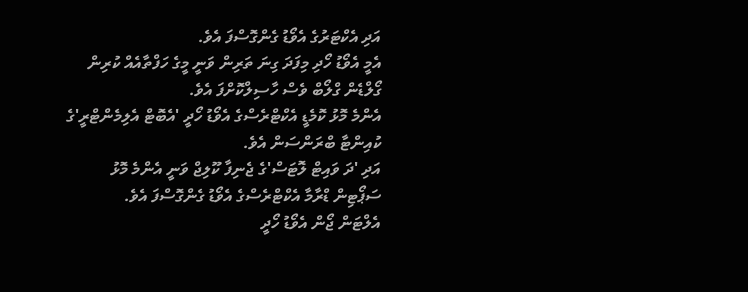އަދި އެކްޓަރުގެ އެވޯޑު ގެންގޮސްފަ އެވެ.
އެމީ އެވޯޑު ހޯދި މިފަދަ ގިނަ ތަރިން ވަނީ މީގެ ހަފްތާއެއް ކުރިން ގޯލްޑެން ގްލޯބް ވެސް ހާސިލްކޮށްފަ އެވެ.
އެންމެ މޮޅު ކޮމެޑީ އެކްޓްރެސްގެ އެވޯޑު ހޯދީ 'އެބޮޓް އެލިމެންޓްރީ'ގެ ކުއިންޓާ ބްރަންސަން އެވެ.
އަދި 'ދަ ވައިޓް ލޮޓަސް'ގެ ޖެނިފާ ކޫލިޖް ވަނީ އެންމެ މޮޅު ސަޕޯޓިން ޑްރާމާ އެކްޓްރެސްގެ އެވޯޑު ގެންގޮސްފަ އެވެ.
އެލްޓަން ޖޯން އެވޯޑު ހޯދީ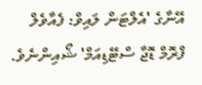އޭނާގެ 'އެލްޓަން ލައިވް: ފެއާވެލް ފްރޮމް ޑޮޖާ ސްޓޭޑިއަމް' ޝޯއިންނެވެ.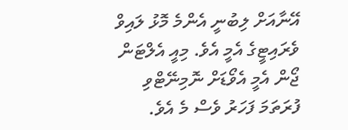އޭނާއަށް ލިބުނީ އެންމެ މޮޅު ލައިވް ވެރައިޓީގެ އެމީ އެވެ. މިއީ އެލްޓަން ޖޯން އެމީ އެވޯޑަށް ނޮމިނޭޓްވި ފުރަތަމަ ފަހަރު ވެސް މެ އެވެ.